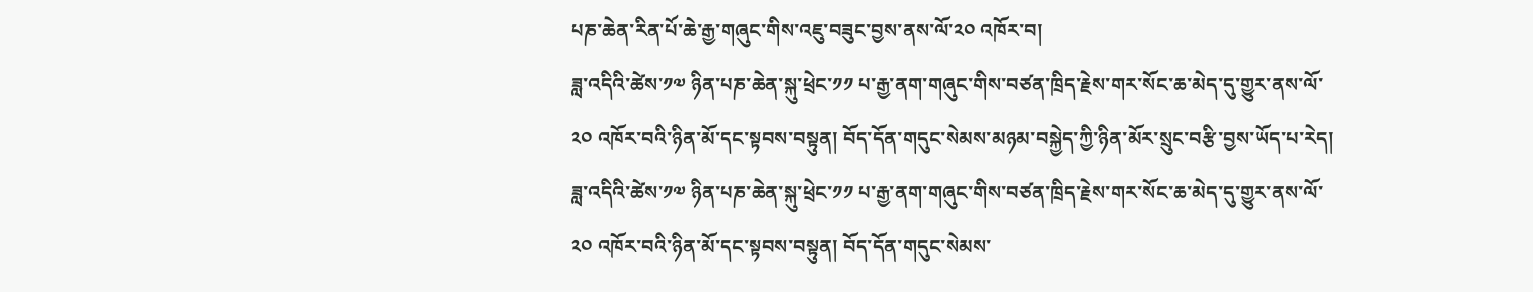པཎ་ཆེན་རིན་པོ་ཆེ་རྒྱ་གཞུང་གིས་འཇུ་བཟུང་བྱས་ནས་ལོ་༢༠ འཁོར་བ།
ཟླ་འདིའི་ཚེས་༡༧ ཉིན་པཎ་ཆེན་སྐུ་ཕྲེང་༡༡ པ་རྒྱ་ནག་གཞུང་གིས་བཙན་ཁྲིད་རྗེས་གར་སོང་ཆ་མེད་དུ་གྱུར་ནས་ལོ་༢༠ འཁོར་བའི་ཉིན་མོ་དང་སྟབས་བསྟུན། བོད་དོན་གདུང་སེམས་མཉམ་བསྐྱེད་ཀྱི་ཉིན་མོར་སྲུང་བརྩི་བྱས་ཡོད་པ་རེད།
ཟླ་འདིའི་ཚེས་༡༧ ཉིན་པཎ་ཆེན་སྐུ་ཕྲེང་༡༡ པ་རྒྱ་ནག་གཞུང་གིས་བཙན་ཁྲིད་རྗེས་གར་སོང་ཆ་མེད་དུ་གྱུར་ནས་ལོ་༢༠ འཁོར་བའི་ཉིན་མོ་དང་སྟབས་བསྟུན། བོད་དོན་གདུང་སེམས་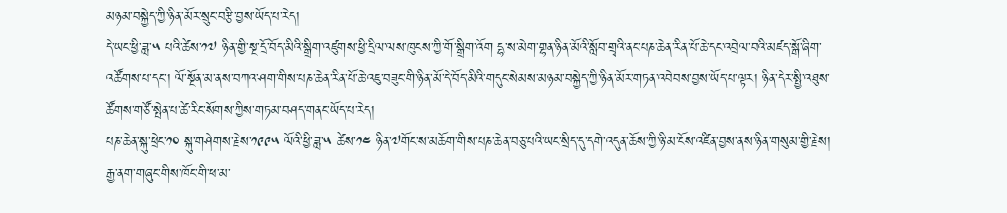མཉམ་བསྐྱེད་ཀྱི་ཉིན་མོར་སྲུང་བརྩི་བྱས་ཡོད་པ་རེད།
དེ་ཡང་ཕྱི་ཟླ་༥ པའི་ཚེས་༡༧ ཉིན་གྱི་སྔ་དྲོ་བོད་མིའི་སྒྲིག་འཛུགས་ཕྱི་དྲིལ་ལས་ཁུངས་ཀྱི་གོ་སྒྲིག་འོག དྷ་ས་མེག་གྷན་ཉིན་མོའི་སློབ་གྲྭའི་ནང་པཎ་ཆེན་རིན་པོ་ཆེ་དང་འབྲེལ་བའི་མཛད་སྒོ་ཞིག་འཚོགས་པ་དང་། ལོ་སྔོན་མ་ནས་བཀའ་ཤག་གིས་པཎ་ཆེན་རིན་པོ་ཆེ་འཇུ་བཟུང་གི་ཉིན་མོ་དེ་བོད་མིའི་གདུང་སེམས་མཉམ་བསྐྱེད་ཀྱི་ཉིན་མོར་གཏན་འབེབས་བྱས་ཡོད་པ་ལྟར། ཉིན་དེར་སྤྱི་འཐུས་ཚོགས་གཙོ་སྤེན་པ་ཚེ་རིང་སོགས་ཀྱིས་གཏམ་བཤད་གནང་ཡོད་པ་རེད།
པཎ་ཆེན་སྐུ་ཕྲེང་༡༠ སྐུ་གཤེགས་རྗེས་༡༩༩༥ ལོའི་ཕྱི་ཟླ་༥ ཚེས་༡༤ ཉིན་༧གོང་ས་མཆོག་གིས་པཎ་ཆེན་བཅུ་པའི་ཡང་སྲིད་དུ་དགེ་འདུན་ཆོས་ཀྱི་ཉི་མ་ངོས་འཛིན་བྱས་ནས་ཉིན་གསུམ་གྱི་རྗེས། རྒྱ་ནག་གཞུང་གིས་ཁོང་གི་ཕ་མ་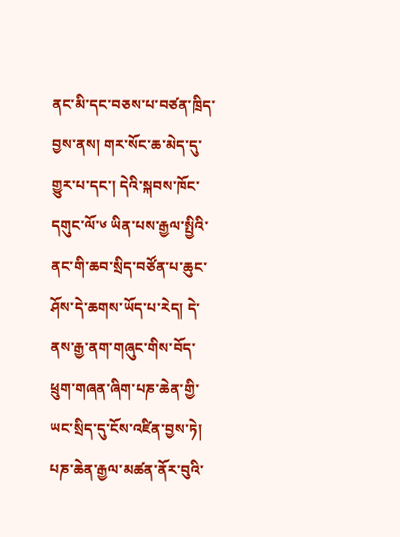ནང་མི་དང་བཅས་པ་བཙན་ཁྲིད་བྱས་ནས། གར་སོང་ཆ་མེད་དུ་གྱུར་པ་དང་། དེའི་སྐབས་ཁོང་དགུང་ལོ་༦ ཡིན་པས་རྒྱལ་སྤྱིའི་ནང་གི་ཆབ་སྲིད་བཙོན་པ་ཆུང་ཤོས་དེ་ཆགས་ཡོད་པ་རེད། དེ་ནས་རྒྱ་ནག་གཞུང་གིས་བོད་ཕྲུག་གཞན་ཞིག་པཎ་ཆེན་གྱི་ཡང་སྲིད་དུ་ངོས་འཛིན་བྱས་ཏེ། པཎ་ཆེན་རྒྱལ་མཚན་ནོར་བུའི་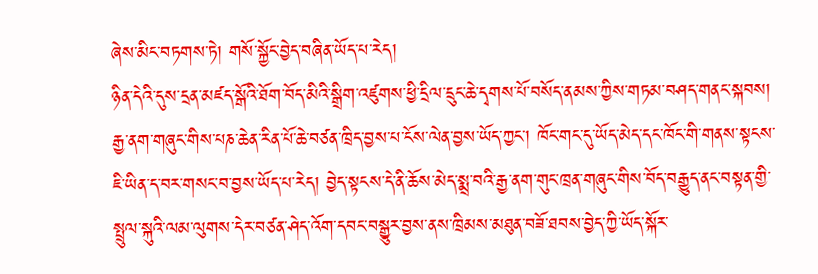ཞེས་མིང་བཏགས་ཏེ། གསོ་སྐྱོང་བྱེད་བཞིན་ཡོད་པ་རེད།
ཉིན་དེའི་དུས་དྲན་མཛད་སྒོའི་ཐོག་བོད་མིའི་སྒྲིག་འཛུགས་ཕྱི་དྲིལ་དྲུང་ཆེ་དྭགས་པོ་བསོད་ནམས་ཀྱིས་གཏམ་བཤད་གནང་སྐབས། རྒྱ་ནག་གཞུང་གིས་པཎ་ཆེན་རིན་པོ་ཆེ་བཙན་ཁྲིད་བྱས་པ་ངོས་ལེན་བྱས་ཡོད་ཀྱང་། ཁོང་གང་དུ་ཡོད་མེད་དང་ཁོང་གི་གནས་སྟངས་ཇི་ཡིན་ད་བར་གསང་བ་བྱས་ཡོད་པ་རེད། བྱེད་སྟངས་དེ་ནི་ཆོས་མེད་སྨྲ་བའི་རྒྱ་ནག་གུང་ཁྲན་གཞུང་གིས་བོད་བརྒྱུད་ནང་བསྟན་གྱི་སྤྲུལ་སྐུའི་ལམ་ལུགས་དེར་བཙན་ཤེད་འོག་དབང་བསྒྱུར་བྱས་ནས་ཁྲིམས་མཐུན་བཟོ་ཐབས་བྱེད་ཀྱི་ཡོད་སྐོར་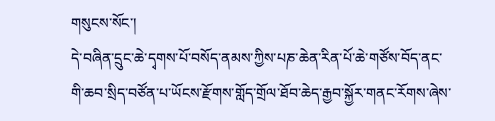གསུངས་སོང་།
དེ་བཞིན་དྲུང་ཆེ་དྭགས་པོ་བསོད་ནམས་ཀྱིས་པཎ་ཆེན་རིན་པོ་ཆེ་གཙོས་བོད་ནང་གི་ཆབ་སྲིད་བཙོན་པ་ཡོངས་རྫོགས་གློད་གྲོལ་ཐོབ་ཆེད་རྒྱབ་སྐྱོར་གནང་རོགས་ཞེས་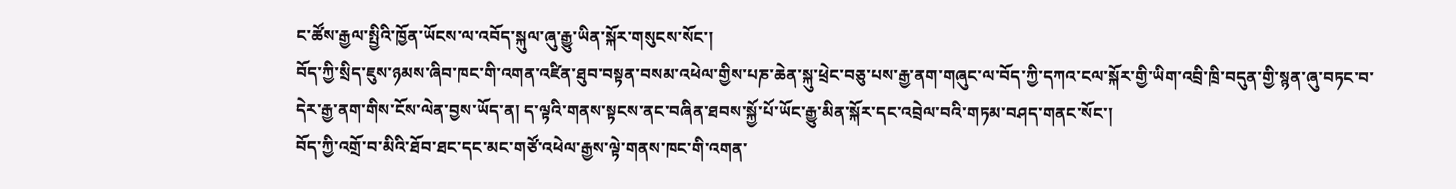ང་ཚོས་རྒྱལ་སྤྱིའི་ཁྱོན་ཡོངས་ལ་འབོད་སྐུལ་ཞུ་རྒྱུ་ཡིན་སྐོར་གསུངས་སོང་།
བོད་ཀྱི་སྲིད་ཇུས་ཉམས་ཞིབ་ཁང་གི་འགན་འཛིན་ཐུབ་བསྟན་བསམ་འཕེལ་གྱིས་པཎ་ཆེན་སྐུ་ཕྲེང་བཅུ་པས་རྒྱ་ནག་གཞུང་ལ་བོད་ཀྱི་དཀའ་ངལ་སྐོར་གྱི་ཡིག་འབྲི་ཁྲི་བདུན་གྱི་སྙན་ཞུ་བཏང་བ་དེར་རྒྱ་ནག་གིས་ངོས་ལེན་བྱས་ཡོད་ན། ད་ལྟའི་གནས་སྟངས་ནང་བཞིན་ཐབས་སྐྱོ་པོ་ཡོང་རྒྱུ་མིན་སྐོར་དང་འབྲེལ་བའི་གཏམ་བཤད་གནང་སོང་།
བོད་ཀྱི་འགྲོ་བ་མིའི་ཐོབ་ཐང་དང་མང་གཙོ་འཕེལ་རྒྱས་ལྟེ་གནས་ཁང་གི་འགན་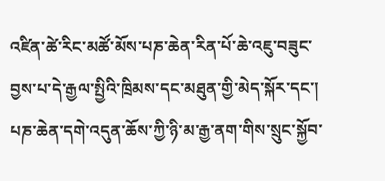འཛིན་ཚེ་རིང་མཚོ་མོས་པཎ་ཆེན་རིན་པོ་ཆེ་འཇུ་བཟུང་བྱས་པ་དེ་རྒྱལ་སྤྱིའི་ཁྲིམས་དང་མཐུན་གྱི་མེད་སྐོར་དང་། པཎ་ཆེན་དགེ་འདུན་ཆོས་ཀྱི་ཉི་མ་རྒྱ་ནག་གིས་སྲུང་སྐྱོབ་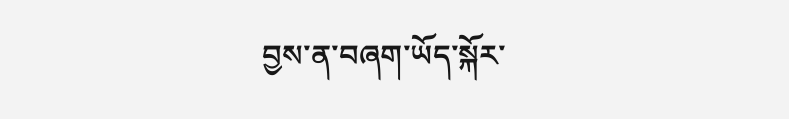བྱས་ན་བཞག་ཡོད་སྐོར་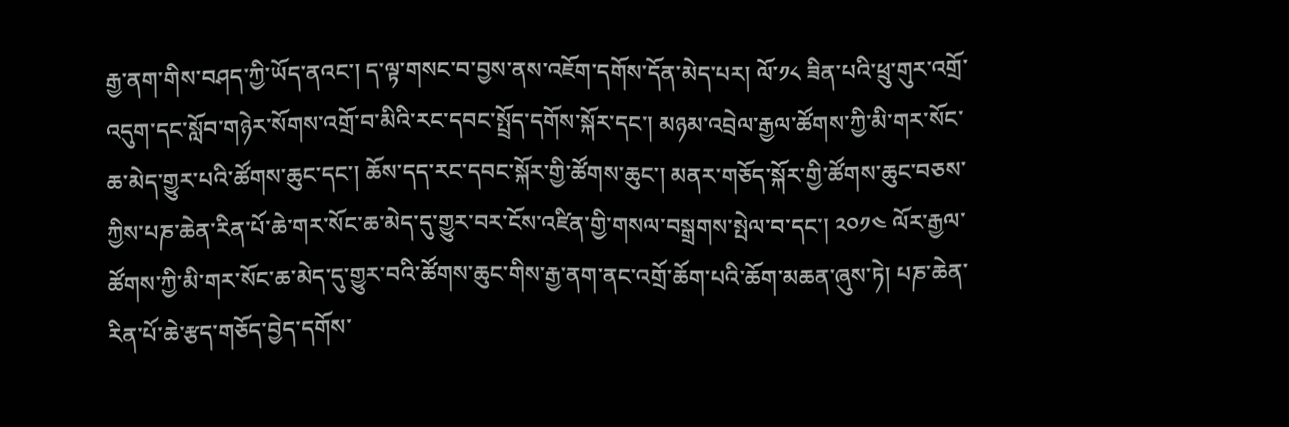རྒྱ་ནག་གིས་བཤད་ཀྱི་ཡོད་ནའང་། ད་ལྟ་གསང་བ་བྱས་ནས་འཇོག་དགོས་དོན་མེད་པར། ལོ་༡༨ ཟིན་པའི་ཕྲུ་གུར་འགྲོ་འདུག་དང་སློབ་གཉེར་སོགས་འགྲོ་བ་མིའི་རང་དབང་སྤྲོད་དགོས་སྐོར་དང་། མཉམ་འབྲེལ་རྒྱལ་ཚོགས་ཀྱི་མི་གར་སོང་ཆ་མེད་གྱུར་པའི་ཚོགས་ཆུང་དང་། ཆོས་དད་རང་དབང་སྐོར་གྱི་ཚོགས་ཆུང་། མནར་གཅོད་སྐོར་གྱི་ཚོགས་ཆུང་བཅས་ཀྱིས་པཎ་ཆེན་རིན་པོ་ཆེ་གར་སོང་ཆ་མེད་དུ་གྱུར་བར་ངོས་འཛིན་གྱི་གསལ་བསྒྲགས་སྤེལ་བ་དང་། ༢༠༡༤ ལོར་རྒྱལ་ཚོགས་ཀྱི་མི་གར་སོང་ཆ་མེད་དུ་གྱུར་བའི་ཚོགས་ཆུང་གིས་རྒྱ་ནག་ནང་འགྲོ་ཆོག་པའི་ཆོག་མཆན་ཞུས་ཏེ། པཎ་ཆེན་རིན་པོ་ཆེ་རྩད་གཅོད་བྱེད་དགོས་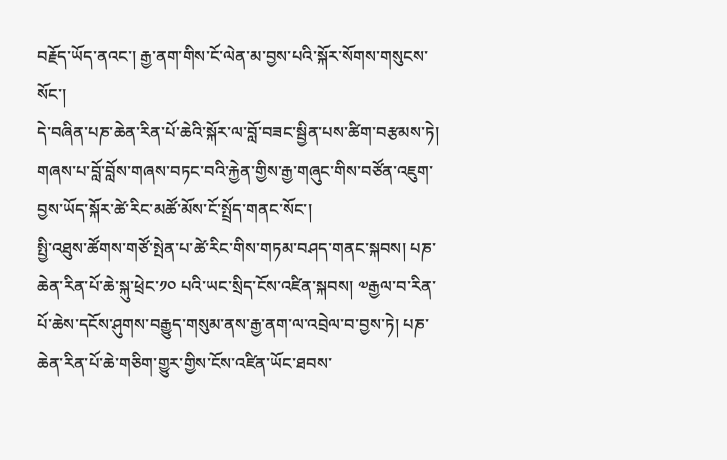བརྗོད་ཡོད་ནའང་། རྒྱ་ནག་གིས་ངོ་ལེན་མ་བྱས་པའི་སྐོར་སོགས་གསུངས་སོང་།
དེ་བཞིན་པཎ་ཆེན་རིན་པོ་ཆེའི་སྐོར་ལ་བློ་བཟང་སྦྱིན་པས་ཚིག་བརྩམས་ཏེ། གཞས་པ་བློ་བློས་གཞས་བཏང་བའི་རྐྱེན་གྱིས་རྒྱ་གཞུང་གིས་བཙོན་འཇུག་བྱས་ཡོད་སྐོར་ཚེ་རིང་མཚོ་མོས་ངོ་སྤྲོད་གནང་སོང་།
སྤྱི་འཐུས་ཚོགས་གཙོ་སྤེན་པ་ཚེ་རིང་གིས་གཏམ་བཤད་གནང་སྐབས། པཎ་ཆེན་རིན་པོ་ཆེ་སྐུ་ཕྲེང་༡༠ པའི་ཡང་སྲིད་ངོས་འཛིན་སྐབས། ༧རྒྱལ་བ་རིན་པོ་ཆེས་དངོས་ཤུགས་བརྒྱུད་གསུམ་ནས་རྒྱ་ནག་ལ་འབྲེལ་བ་བྱས་ཏེ། པཎ་ཆེན་རིན་པོ་ཆེ་གཅིག་གྱུར་གྱིས་ངོས་འཛིན་ཡོང་ཐབས་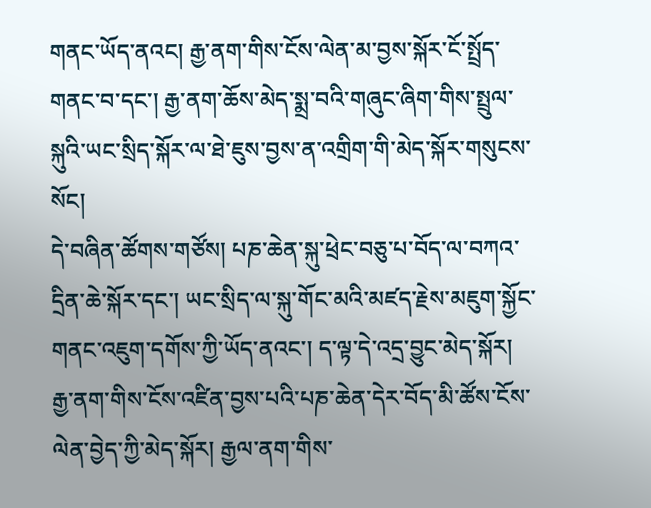གནང་ཡོད་ནའང། རྒྱ་ནག་གིས་ངོས་ལེན་མ་བྱས་སྐོར་ངོ་སྤྲོད་གནང་བ་དང་། རྒྱ་ནག་ཆོས་མེད་སྨྲ་བའི་གཞུང་ཞིག་གིས་སྤྲུལ་སྐུའི་ཡང་སྲིད་སྐོར་ལ་ཐེ་ཇུས་བྱས་ན་འགྲིག་གི་མེད་སྐོར་གསུངས་སོང།
དེ་བཞིན་ཚོགས་གཙོས། པཎ་ཆེན་སྐུ་ཕྲེང་བཅུ་པ་བོད་ལ་བཀའ་དྲིན་ཆེ་སྐོར་དང་། ཡང་སྲིད་ལ་སྐུ་གོང་མའི་མཛད་རྗེས་མཇུག་སྐྱོང་གནང་འཇུག་དགོས་ཀྱི་ཡོད་ནའང་། ད་ལྟ་དེ་འདྲ་བྱུང་མེད་སྐོར། རྒྱ་ནག་གིས་ངོས་འཛིན་བྱས་པའི་པཎ་ཆེན་དེར་བོད་མི་ཚོས་ངོས་ལེན་བྱེད་ཀྱི་མེད་སྐོར། རྒྱལ་ནག་གིས་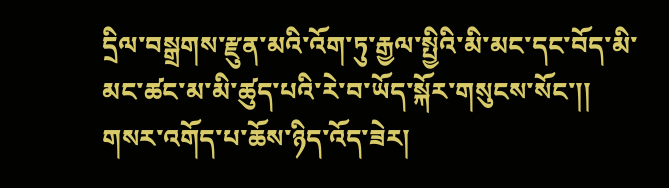དྲིལ་བསྒྲགས་རྫུན་མའི་འོག་ཏུ་རྒྱལ་སྤྱིའི་མི་མང་དང་བོད་མི་མང་ཚང་མ་མི་ཚུད་པའི་རེ་བ་ཡོད་སྐོར་གསུངས་སོང་།།
གསར་འགོད་པ་ཆོས་ཉིད་འོད་ཟེར།